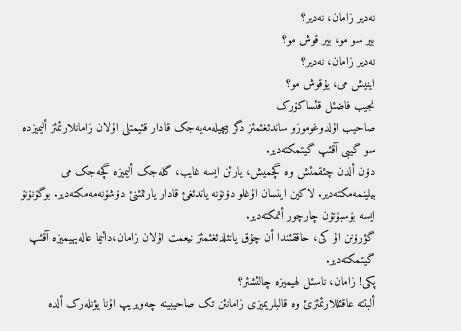نەدیر زامان، نەدیر؟
بیر سو مو، بیر قوش مو؟
نەدیر زامان، نەدیر؟
اینیش می، یۇقوش مو؟
نجیب فاضئل قئساکۆرک
صاحیب اۇلدوغوموزو ساندئغئمئز دگر بیچیلەمەیەجک قادار قئیمتلی اۇلان زامانلارئمئز ألیمیزدە سو گیبی آقئپ گیتمکتەدیر.
دۆن ألدن چئقمئش وە گچمیش، یارئن ایسە غایب، گلەجک ألیمیزە گچەجک می بیلینمەمکتەدیر. لاکین اینسان اۇغلو دۆنۆنە یاندئغئ قادار یارئنئنئ دۆشۆنەمەمکتەدیر. بوگۆنۆنۆ ایسە بۆسبۆتۆن چارچور أتمکتەدیر.
گؤرۆنن اۇ کی، حاققئندا أن چۇق یانئلدئغئمئز نیعمت اۇلان زامان،دائیما عالەیهیمیزە آقئپ گیتمکتەدیر.
پکی! زامان، ناسئل لهیمیزە چالئشئر؟
ألبتتە عاقئللارئمئزئ وە قالبلریمیزی زامانئن تک صاحیبینە چەویریپ اۇنا یؤنلەرک ألدە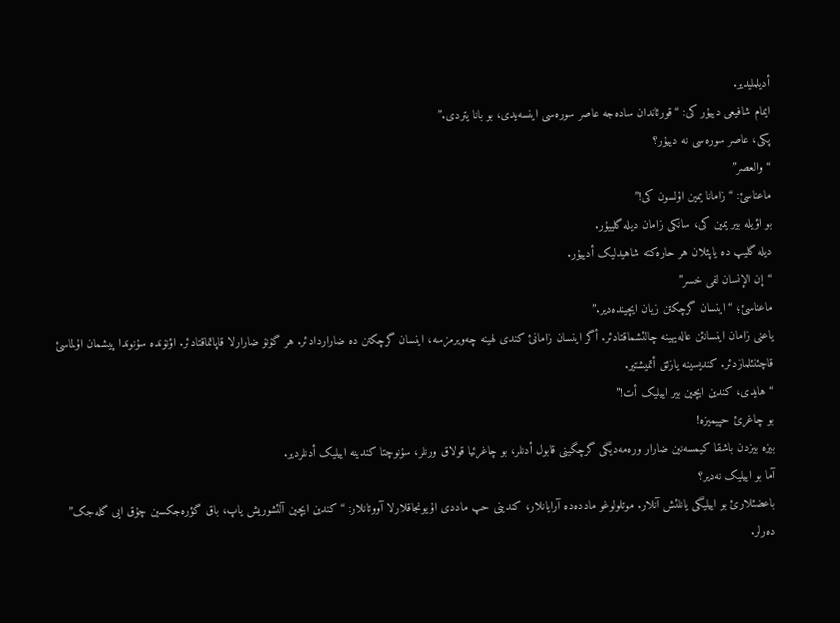أدیلملیدیر.
ایمام شافیعی دییۇر کی: “قورئاندان سادەجە عاصر سورەسی اینسەیدی، بو بانا یتردی.”
پکی، عاصر سورەسی نە دییۇر؟
“والعصر”
ماعناسئ: “زامانا یمین اۇلسون کی!”
بو اؤیلە بیر یمین کی، سانکی زامان دیلە گلییۇر.
دیلە گلیپ دە یاپئلان هر حارەکتە شاهیدلیک أدییۇر.
“إن الإنسان لفی خسر”
ماعناسئ؛ “اینسان گرچکتن زیان ایچیندەدیر.”
یاعنی زامان اینسانئن عالەیهینە چالئشماقتادئر. أگر اینسان زامانئ کندی لهینە چەویرمزسە، اینسان گرچکتن دە ضاراردادئر. هر گۆنۆ ضارارلا قاپاتماقتادئر. اؤنۆندە سۇنوندا پیشمان اۇلماسئ قاچئنئلمازدئر. کندیسینە یازئق أتمیشتیر.
“هایدی، کندین ایچین بیر اییلیک أت!”
بو چاغرئ حپیمیزە!
بیزە بیزدن باشقا کیمسەنین ضارار ورەمەدیگی گرچگینی قابول أدنلر، بو چاغرئیا قولاق ورنلر، سۇنوچتا کندینە اییلیک أدنلردیر.
آما بو اییلیک نەدیر؟
باعضئلارئ بو اییلیگی یانلئش آنلار. موتلولوغو ماددەدە آرایانلار، کندینی حپ ماددی اۇیونجاقلارلا آووتانلار: “کندین ایچین آلئشوریش یاپ، باق گؤرەجکسین چۇق ایی گلەجک” دەرلر.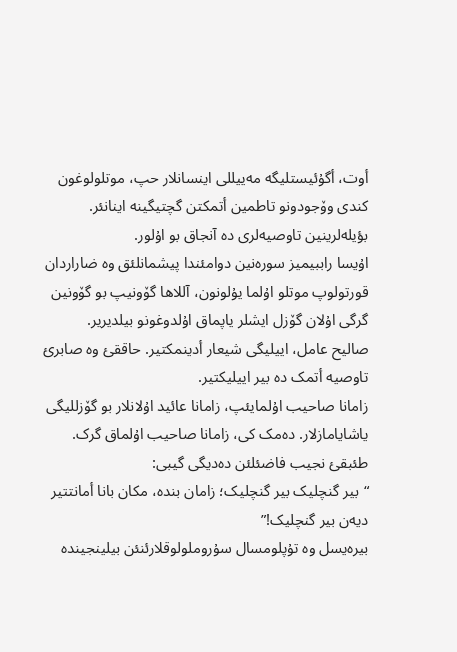أوت، أگۇئیستلیگە مەییللی اینسانلار حپ، موتلولوغون کندی وۆجودونو تاطمین أتمکتن گچتیگینە اینانئر. بؤیلەلرینین تاوصیەلری دە آنجاق بو اۇلور.
اۇیسا راببیمیز سورەنین دوامئندا پیشمانلئق وە ضاراردان قورتولوپ موتلو اۇلما یۇلونون، آللاها گۆونیپ بو گۆونین گرگی اۇلان گۆزل ایشلر یاپماق اۇلدوغونو بیلدیریر.
صالیح عامل، اییلیگی شیعار أدینمکتیر. حاققئ وە صابرئ تاوصیە أتمک دە بیر اییلیکتیر.
زامانا صاحیب اۇلمایئپ، زامانا عائید اۇلانلار بو گۆزللیگی یاشایامازلار. دەمک کی، زامانا صاحیب اۇلماق گرک.
طئبقئ نجیب فاضئلئن دەدیگی گیبی:
“بیر گنچلیک بیر گنچلیک؛ زامان بندە، مکان بانا أمانتتیر دیەن بیر گنچلیک!”
بیرەیسل وە تۇپلومسال سۇروملولوقلارئنئن بیلینجیندە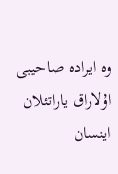وە ایرادە صاحیبی اۇلاراق یاراتئلان اینسان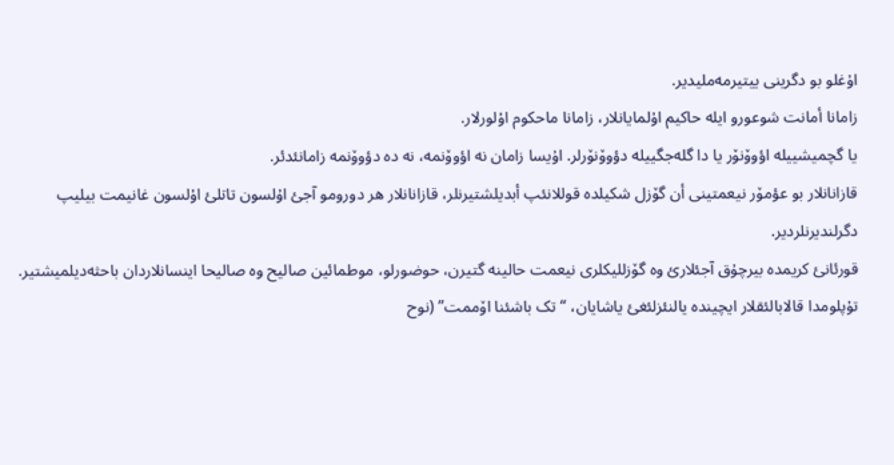اۇغلو بو دگرینی ییتیرمەملیدیر.
زامانا أمانت شوعورو ایلە حاکیم اۇلمایانلار، زامانا ماحکوم اۇلورلار.
یا گچمیشییلە اؤوۆنۆر یا دا گلەجگییلە دؤوۆنۆرلر. اۇیسا زامان نە اؤوۆنمە، نە دە دؤوۆنمە زامانئدئر.
قازانانلار بو عؤمۆر نیعمتینی أن گۆزل شکیلدە قوللانئپ أبدیلشتیرنلر، قازانانلار هر دورومو آجئ اۇلسون تاتلئ اۇلسون غانیمت بیلیپ دگرلندیرنلردیر.
قورئانئ کریمدە بیرچۇق آجئلارئ وە گۆزللیکلری نیعمت حالینە گتیرن، حوضورلو، موطمائین صالیح وە صالیحا اینسانلاردان باحثەدیلمیشتیر.
تۇپلومدا قالابالئقلار ایچیندە یالنئزلئغئ یاشایان، “تک باشئنا اۆممت” (نوح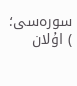سورەسی؛ ) اۇلان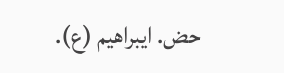حض. ایبراهیم (ع).